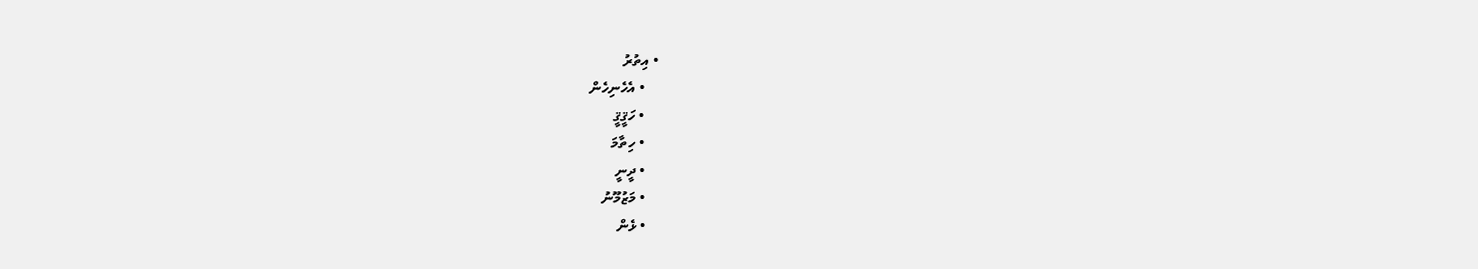• އިތުރު
    • އެހެނިހެން
    • ހަޤީޤީ
    • ހިތާމަ
    • ދީނީ
    • މަޒުމޫނު
    • ޅެން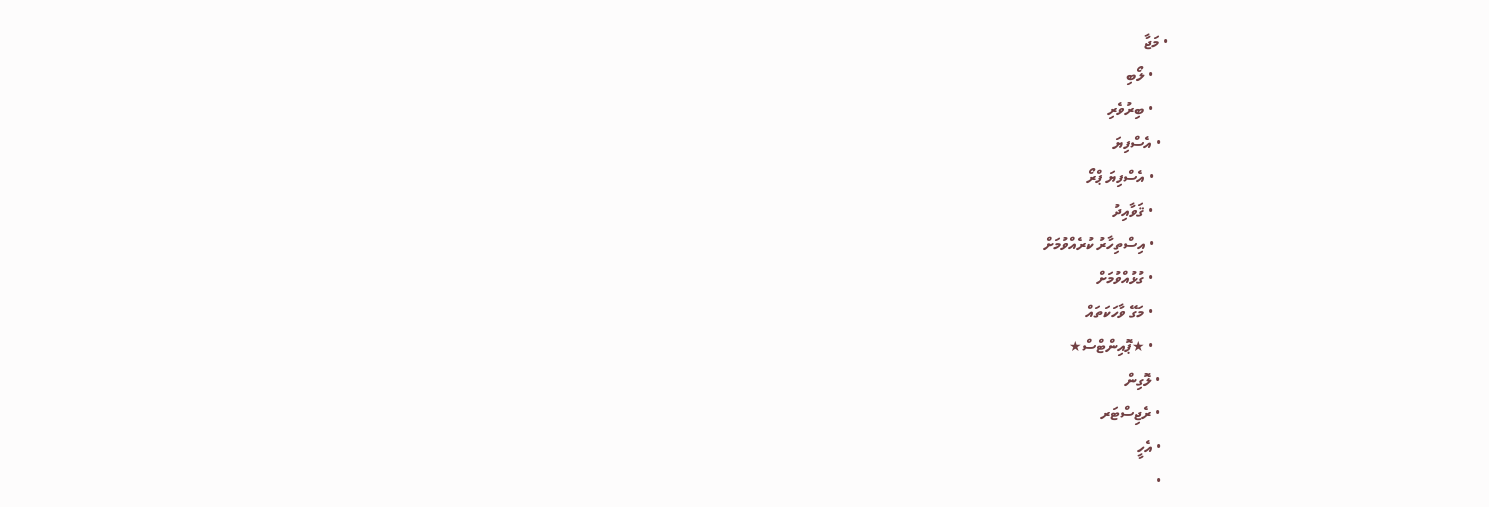• މަޖާ
    • ލޯބި
    • ބިރުވެރި
  • އެސްފިޔަ
    • އެސްފިޔަ ޕްރޯ
    • ޤަވާއިދު
    • އިސްތިހާރު ކުރެއްވުމަށް
    • ގުޅުއްވުމަށް
    • މަގޭ ވާހަކަތައް
    • ★ޕޮއިންޓްސް★
  • ލޮގިން
  • ރެޖިސްޓަރ
  • އެހީ
  •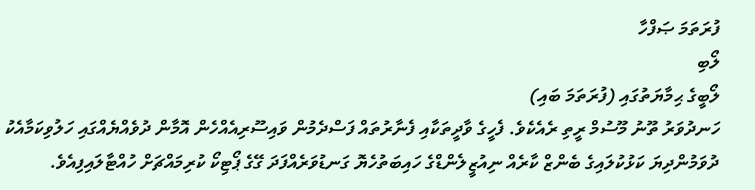ފުރަތަމަ ޞަފްހާ
ލޯބި
ލޯބީގެ ޙިމާޔަތުގައި (ފުރަތަމަ ބައި)
ހަނދުވަރު ތޫނު މޫސުމް ރީތި ރެއެކެވެ. ފެހީގެ ވާދީތަކާއި ފެނާރުތައް ފަސްދެމުން ވައިސޫރިއެއްހެން އޮމާން ދުވެއްޔެއްގައި ހަލުވިކަމާއެކު ދުވަމުންދިޔަ ކަޅުކުލައިގެ ބެންޒް ކާރެއް ނިއުޒީލެންޑްގެ ހައިބަތުހެޔޮ ގަނޑުވަރެއްފަދަ ގޭގެ ޕޯޓިކޯ ކުރިމައްޗަށް ހުއްޓާލައިފިއެވެ.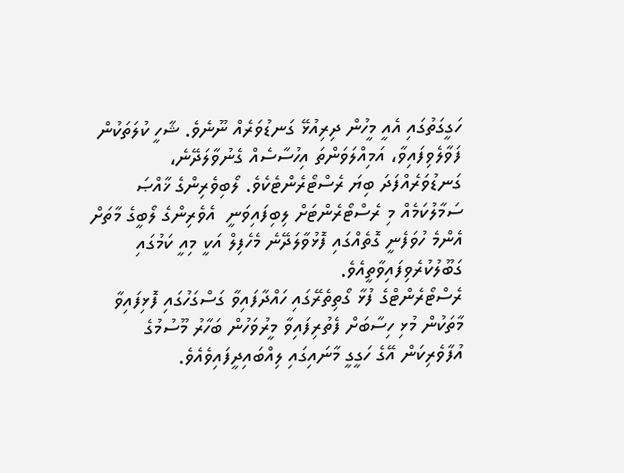ހަގީގަތުގައި އެއީ މީހުން ދިރިއުޅޭ ގަނޑުވަރެއް ނޫނެވެ. ޝާހީ ކުލަތަކުން ފަވާލެވިފައިވާ، އަމިއްލަވަންތަ އިހުސާސެއް ގެނުވާލަދޭނެ، ގަނޑުވަރެއްފަދަ ބިޔަ ރެސްޓޯރެންޓެކެވެ. ލޯބިވެރިންގެ ޚާއްޞަ ސަމާލުކަމެއް މި ރެސްޓޯރެންޓަށް ލިބިފައިވަނީ  އެވެރިންގެ ލޯބީގެ މާތަށް އެންމެ ހުވަފެނީ ގޮތެއްގައި ފޮޅުވާލަދޭނެ މެހެފިލް އަކީ މިއީ ކަމުގައި ގަބޫލުކުރެވިފައިވާތީއެވެ.
ރެސްޓޯރެންޓްގެ ފުޅާ ގޯތިތެރޭގައި ހައްދާފައިވާ ގަސްގަހުގައި ފޮޅިފައިވާ މާތަކުން މުޅި ހިސާބަށް ފެތުރިފައިވާ މީރުވަހުން ބަހާރު މޫސުމުގެ އުފާވެރިކަން އޭގެ ހަގީގީ މާނައިގައި ލިއްބައިދީފައިވެއެވެ.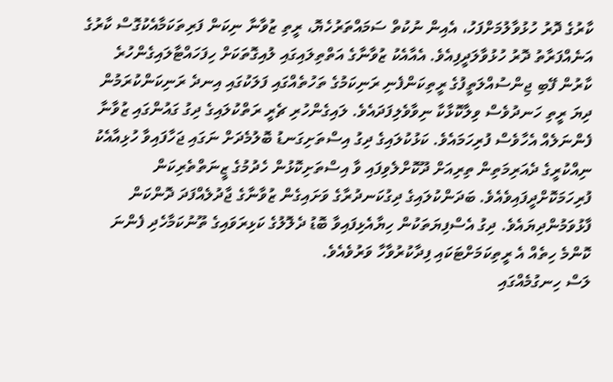ކާރުގެ ދޮރު ހުޅުވާލުމަށްފަހު، އެއިން ނުކުތް ސަމައްތަރުހެޔޮ، ރީތި ޒުވާނާ ނިކަން ފަރިތަކަމާއެކުގޮސް ކާރުގެ އަނެއްފަރާތު ދޮރު ހުޅުވާލަދީފިއެވެ. އެއާއެކު ޒުވާނާގެ އަތްތިލައިގައި ލުއިގޮތަކަށް ހިފަހައްޓާލައިގެންހުރެ ކާރުން ފޭބި ޖިންސުއްލަތީފުގެ ރީތިކަންފެނި ރަނިކަމުގެ ތަހުތެއްގައި ފަލަކުގައި އިނދެ ރަނިކަންކުރަމުން ދިޔަ ރީތި ހަނދުވެސް ވިލާކޮޅާކާ ނިވާވެލިފަދައެވެ. ލައިގެންހުރި ޗެރީ ރަތްކުލައިގެ ދިގު ގައުންގައި ޒުވާނާ ފެންނަލެއް އެހާވެސް ފުރިހަމައެވެ. ކަޅުކުލައިގެ ދިގު އިސްތަށިގަނޑު ބޮލުމެދަށް ނަގައި ޖަހާފައިވާ ހުޅިއާއެކު ނިއްކުރީގެ ދެއަރިމަތިން ތިރިއަށް ދޫކޮށްލެވިފައި ވާ އިސްތަށިކޮޅުން ހެދުމުގެ ޒީނަތްތެރިކަން ފުރިހަމަކޮށްދީފައިވެއެވެ. ބަދަންކުލައިގެ ދިގުކަނދުރާގެ ވަށައިގެން ޒުވާނާގެ ޖާދުލެއްފަދަ ދޮންކަން ފާޅުވަމުންދިޔައެވެ. ދިގު އެސްފިޔަތަކުން ހިޔާއެޅިފައިވާ ބޮޑު ދެލޮލުގެ ކަޅިރަވައިގެ ތޫނުކަމާހެދި ފެންނަ ކޮންމެ ހިތެއް އެ ރީތިކަމަށްޓަކައި ފިދާކުރުވާހާ ވަރުވެއެވެ.
ލަސް ހިނގުމެއްގައި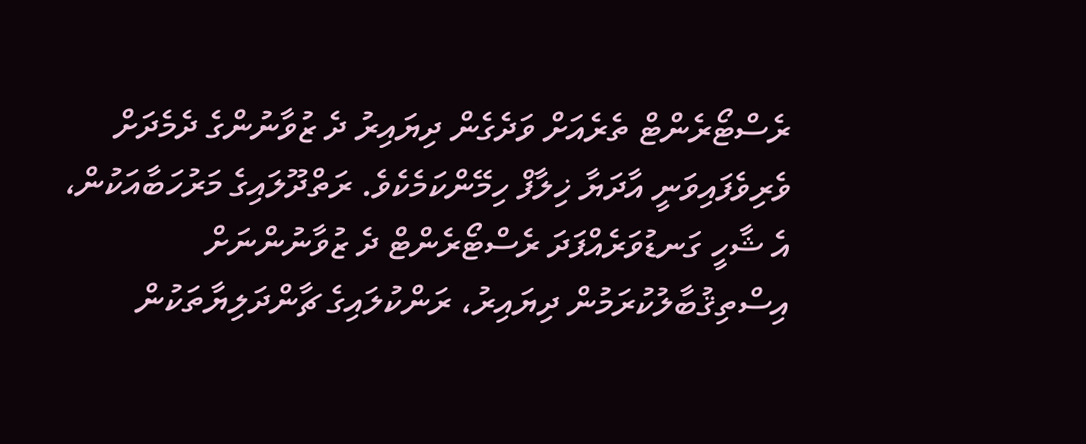ރެސްޓޯރެންޓް ތެރެއަށް ވަދެގެން ދިޔައިރު ދެ ޒުވާނުންގެ ދެމެދަށް ވެރިވެފައިވަނީ އާދަޔާ ޚިލާފް ހިމޭންކަމެކެވެ. ރަތްދޫލައިގެ މަރުހަބާއަކުން، އެ ޝާހީ ގަނޑުވަރެއްފަދަ ރެސްޓޯރެންޓް ދެ ޒުވާނުންނަށް އިސްތިޤުބާލުކުރަމުން ދިޔައިރު، ރަންކުލައިގެ ޗާންދަލިޔާތަކުން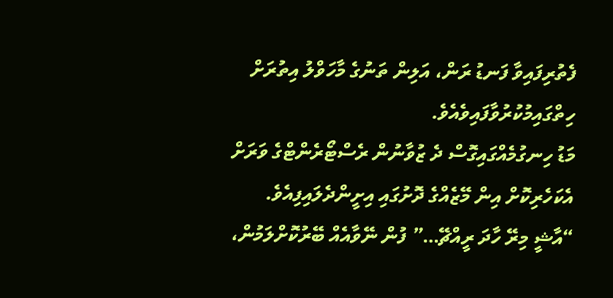ފެތުރިފައިވާ ފަނޑު ރަން، އަލިން ތަނުގެ މާހަވްލު އިތުރަށް ހިތްގައިމުކުރުވާފައިވެއެވެ.
މަޑު ހިނގުމެއްގައިގޮސް ދެ ޒުވާނުން ރެސްޓޯރެންޓްގެ ވަރަށް އެކަހެރިކޮށް އިން މޭޒެއްގެ ދޮށުގައި އިށީންދެލައިފިއެވެ.
“އާޝީ މިރޭ ހާދަ ރީއްޗޭ…” ފުން ނޭވާއެއް ބޭރުކޮށްލަމުން،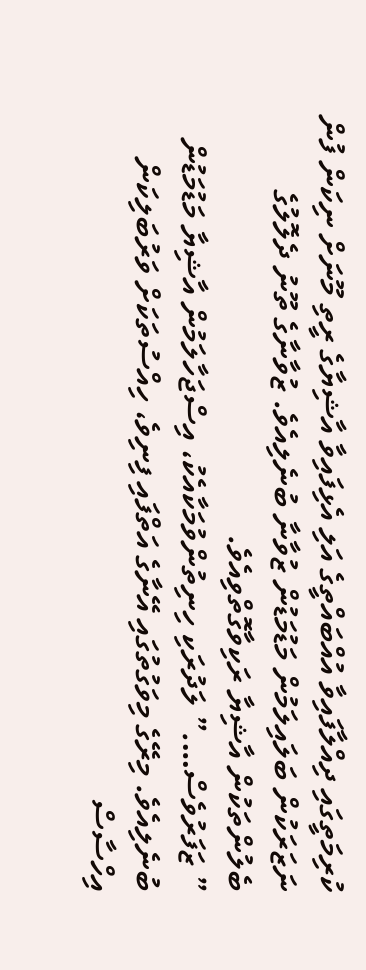ކުރިމަތީގައި ދިއްލާފައިވާ އުއްބައްތީގެ އަލި އެޅިފައިވާ އާޝިޔާގެ ރީތި މޫނަށް ނިކަން ފުން ނަޒަރަކުން ބަލައިލަމުން މަޑުމަޑުން ޒުވާނާ ބުނެލިއެވެ. ޒުވާނާގެ ތޫނު ދެލޮލުގެ ބެލުންތަކުން އާޝިޔާ ރަކިވާގޮތްވިއެވެ.
” ޒަފަރުވެސް….” ލަދުރަކި ހިނިތުންވުމަކާއެކު، އިސްޖަހާލަމުން އާޝިޔާ މަޑުމަޑުން ބުނެލިއެވެ. މިރޭގެ މިވަގުތުގައި އޭނާގެ އަތްފައި ފިނިވެ، ހިއްސުތަކަށް ވަރުބަލިކަން އިހްސާސް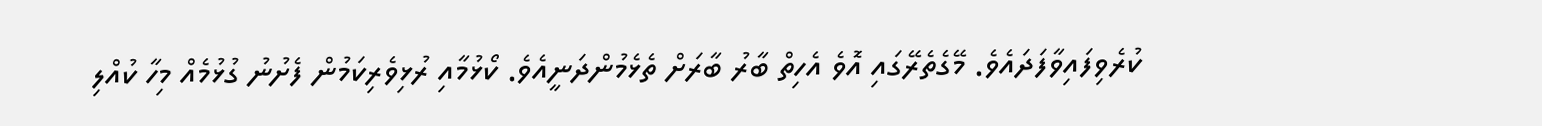ކުރެވިފައިވާފަދައެވެ. މޭގެތެރޭގައި އޮވެ އެހިތް ބާރު ބާރަށް ތެޅެމުންދަނީއެވެ. ކޯޅުމާއި ރުޅިވެރިކަމުން ފެށުނު ގުޅުމެއް މިހާ ކުއްލި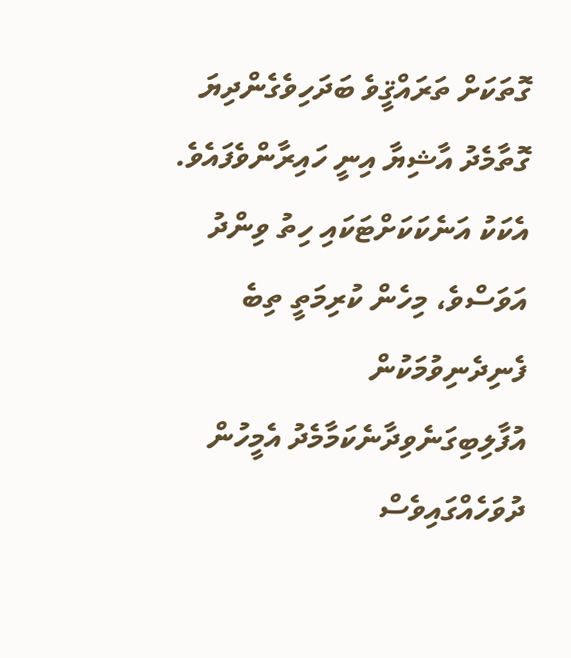ގޮތަކަށް ތަރައްޤީވެ ބަދަހިވެގެންދިޔަ ގޮތާމެދު އާޝިޔާ އިނީ ހައިރާންވެފައެވެ. އެކަކު އަނެކަކަށްޓަކައި ހިތު ވިންދު އަވަސްވެ، މިހެން ކުރިމަތީ ތިބެ ފެނިދެނިވުމަކުން އުފާލިބިގަނެވިދާނެކަމާމެދު އެމީހުން ދުވަހެއްގައިވެސް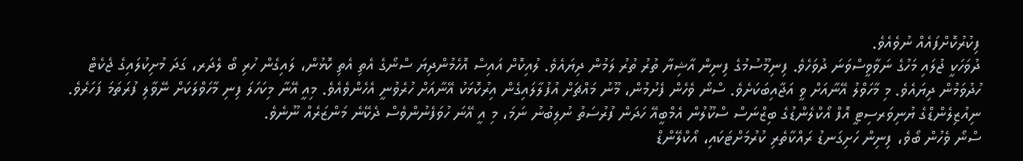ފިކުރުކޮށްފައެއް ނުވެއެވެ.
ދުވަހަކީ ޖުލައި މަހުގެ ނަވާވީސްވަނަ ދުވަހެވެ. ފިނިމޫސުމުގެ ފިނިން އާޝިޔާ ތުރު ތުރު ލަމުން ދިޔައެވެ. ލުއިކޮށް އައިސް އޮހެމުންދިޔަ ސްނޯގެ އެތި އެތި ކޮޅުން، ލައިގެން ހުރި ބޯ ލެދަރ، ގަދަ މުށިކުލައިގެ ޖެކެޓް ހުދުވަމުން ދިޔައެވެ. މި މާހަވްލު އޭނާއަށް ވީ އަޖާއިބަކަށެވެ. ސްނޯ ވެހެން ފެށުމުން، މޫނު މައްޗަށް އުފުލާލައިގެން އިރުކޮޅަކު އޭނާއަށް ހުރެވުނީ އެހެންވެއެވެ. މިއީ އޭނާ މިކަހަލަ ފިނި މާހަވްލަކަށް ނޭވާލި ފުރަތަމަ ފަހަރެވެ. ނިއުޒިލެންޑްގެ ޔުނިވަރސިޓީ އޮފް އޯކްލެންޑުގެ ބިޒްނަސް ސްކޫލުން އެމްބީއޭ ހަދަން ފުރުސަތު ނުލިބުނު ނަމަ، މި އީ އޭނަ ހުވަފެނުންވެސް ދެކޭނެ މަންޒަރެއް ނޫނެވެ.
ސްނޯ ވެހުން ބޯވެ، ފިނިން ހަށިގަނޑު ރައްކާތެރި ކުރުމަށްޓަކައި، އޯކްލޭންޑް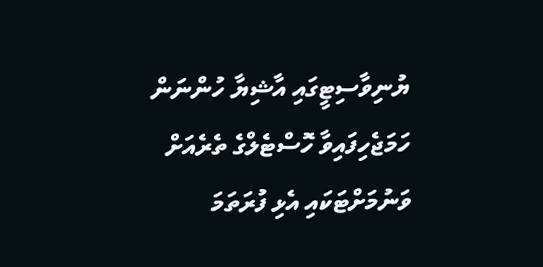ޔުނިވާސިޓީގައި އާޝިޔާ ހުންނަން ހަމަޖެހިފައިވާ ހޮސްޓެލްގެ ތެރެއަށް ވަނުމަށްޓަކައި އެޅި ފުރަތަމަ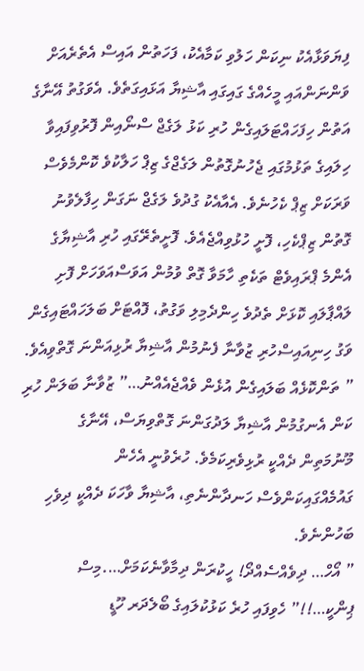ފިޔަވަޅާއެކު ނިކަން ހަލުވި ކަމާއެކު، ފަހަތުން އައިސް އެތެރެއަށް ވަންނަންއައި މީހެއްގެ ގައިގައި އާޝިޔާ އަޅައިގަތެވެ. އެވަގުތު އޭނާގެ އަތުން ހިފަހައްޓަލައިގެން ހުރި ކަޅު ލަގެޖް ސްނޯއިން ފޮރުވިފައިވާ ހިލައިގެ ތަޅުމުގައި ޖެހުނުގޮތުން ލަގެޖްގެ ޒިޕް ހަލާކުވެ ކޮންމެވެސް ވަރަކަށް ޒިޕް ކެހުނެވެ. އެއާއެކު ގުދުވެ ލަގެޖް ނަގަން ހިފާލެވުނު ގޮތުން ޒިޕްކެހި، ފޮށީ ހުޅުވިއްޖެއެވެ. ފޮށީތެރޭގައި ހުރި އާޝިޔާގެ އެންމެ ޕްރައިވެޓް ތަކެތި ހާމަވާ ގޮތް ވުމުން އަވަސްއަވަހަށް ފޮށި ލައްޕާލައި ކޮޅަށް ތެދުވެ ހިންދެމިލި ވަގުތު، ފޮއްޓަށް ބަލަހައްޓައިގެން ވަގު ހިނިއައިސްހުރި ޒުވާނާ ފެނުމުން އާޝިޔާ ރުޅިއަންނަ ގޮތްވިއެވެ.
” ތަންކޮޅެއް ބަލައިގެން އުޅެން ވެއްޖެއެއްނު…” ޒުވާނާ ބަލަން ހުރި ކަން އެނގުމުން އާޝިޔާ ލަދުގަންނަ ގޮތްވިޔަސް، އޭނާގެ މޫނުމަތިން ދެއްކީ ރުޅިވެރިކަމެވެ. ހުރެވުނީ އެހެން ގައުމެއްގައިކަންވެސް ހަނދާންނެތި، އާޝިޔާ ވާހަކަ ދެއްކީ ދިވެހި ބަހުންނެވެ.
” އޯހް… ދިވެއްސެއްދޯ! ހީކުރަން ދިމާވާނެކަމަށް….މިސް ޕިންކީ…!!” ހެވިފައި ހުރެ ކަޅުކުލައިގެ ބޯލެދަރ ހޫޑީ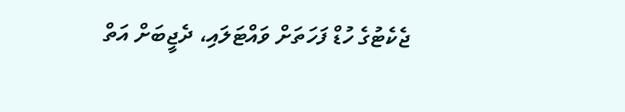ޖެކެޓުގެ ހުޑް ފަހަތަށް ވައްޓަލައި، ދެޖީބަށް އަތް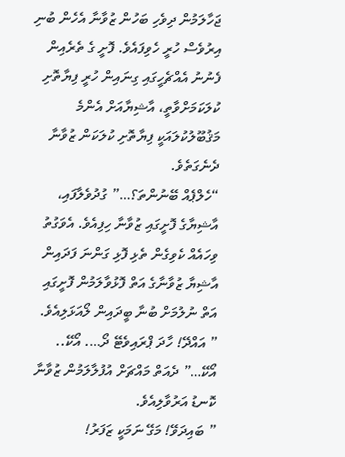ޖަހާލަމުން ދިވެހި ބަހުން ޒުވާނާ އެހެން ބުނި އިރުވެސް ހުރީ ހެވިފައެވެ. ފޮށީ ގެ ތެރެއިން ފެނުނު އެއްޗެހީގައި ގިނައިން ހުރީ ފިޔާތޮށި ކުލަކަމަށްވާތީ، އާޝިޔާއަށް އެންމެ މަޤުބޫލުކުލައަކީ ފިޔާތޮށި ކުލަކަން ޒުވާނާ ދެނެގަތެވެ.
“ހެލްޕެއް ބޭނުންތަ؟…” ގުދުވެލާފައި، އާޝިޔާގެ ފޮށީގައި ޒުވާނާ ހިފިއެވެ. އެވަގުތު ވިހައެއް ކެވިގެން ތެޅި ފޮޅި ގަންނަ ފަދައިން އާޝިޔާ ޒުވާނާގެ އަތް ފޮޅުވާލަމުން ފޮށީގައި އަތް ނުލުމަށް ބުނާ ބީދައިން ލޯއަޅަލިއެވެ.
” އައްދޭ! ހާދަ ޕްރައިވެޓޭ ދޯ…. އޯކޭ.. އޯކޭ…” ދެއަތް މައްޗަށް އުފުލާލަމުން ޒުވާނާ ކޮނޑު އަރުވާލިއެވެ.
” ބައިދަވޭ! މަގޭ ނަމަކީ ޒަފަރު!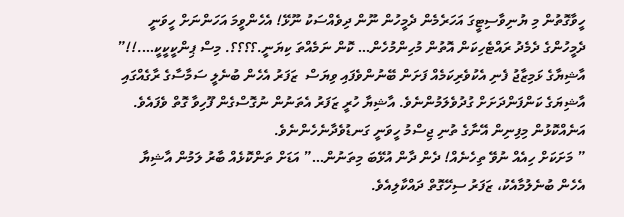ހީވާގޮތުން މި ޔުނިވާސިޓީގަ އަހަރެމެން ދެމީހުން ނޫން ދިވެއްސަކު ނޫޅޭ! އެހެންވީމަ އަހަންނަށް ހީވަނީ ދެމީހުންގެ ދެމެދު ރައްޓެހިކަން އޮތުން މުހިންމުހެން… ކޮން ނަމެއްތަ ކިޔަނީ.؟؟؟؟. މިސް ޕިންކީކީކީ….!!”  އާޝިޔާގެ ޅަމިޒާޖު ފެނި އެކުވެރިކަމެއް ފަށަން ބޭނުންވެފައި ވިޔަސް  ޒަފަރު އެހެން ބުނެލީ ސަމާސާގެ ރާގެއްގައި އާޝިޔަގެ ކަންފަންދަށަށް ގުދުވެލަމުންނެވެ. އާޝިޔާ ހުރީ ޒަފަރު އެތަނުން ނުގޮސްގެން ފޫހިވާ ގޮތް ވެފައެވެ. އަނެއްކޮޅުން މިފިނިން އޭނާގެ ތުނި ޖިސްމު ހީވަނީ ގަނޑުވެދާނެހެންނެވެ.
” މަށަކަށް ހިއެއް ނުވޭ ތިހެނެއް! ދެން ދާން އުޅޭބަ މިތަނުން…” އަޑަށް ތަންކޮޅެއް ބާރު ލަމުން އާޝިޔާ އެހެން ބުނެލުމާއެކު، ޒަފަރު ސިހޭގޮތް ދައްކާލިއެވެ.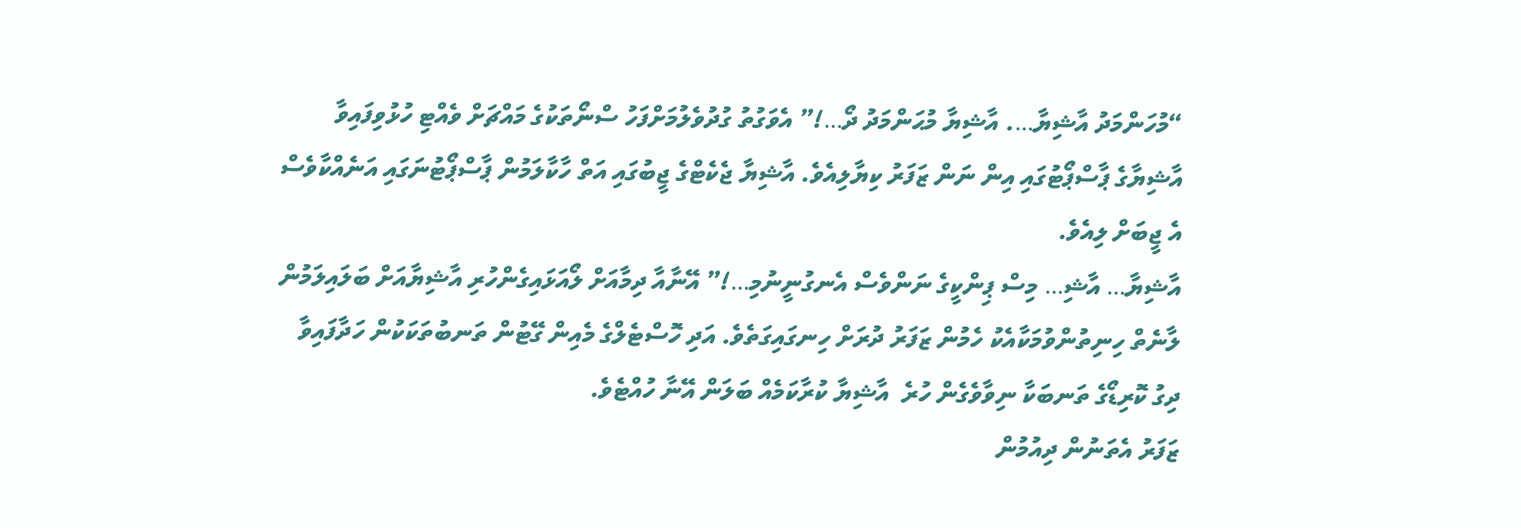“މުހަންމަދު އާޝިޔާ…. އާޝިޔާ މުޙަންމަދު ދޯ…!” އެވަގުތު ގުދުވެލުމަށްފަހު ސްނޯތަކުގެ މައްޗަށް ވެއްޓި ހުޅުވިފައިވާ އާޝިޔާގެ ޕާސްޕޯޓުގައި އިން ނަން ޒަފަރު ކިޔާލިއެވެ. އާޝިޔާ ޖެކެޓްގެ ޖީބުގައި އަތް ހާކާލަމުން ޕާސްޕޯޓުނަގައި އަނެއްކާވެސް އެ ޖީބަށް ލިއެވެ.
އާޝިޔާ… އާޝި… މިސް ޕިންކީގެ ނަންވެސް އެނގުނީނުމި…!” އޭނާއާ ދިމާއަށް ލޯއަޅައިގެންހުރި އާޝިޔާއަށް ބަލައިލަމުން ލާނެތް ހިނިތުންވުމަކާއެކު ހެމުން ޒަފަރު ދުރަށް ހިނގައިގަތެވެ. އަދި ހޮސްޓެލްގެ މެއިން ގޭޓުން ތަނބުތަކަކުން ހަދާފައިވާ ދިގު ކޮރިޑޯގެ ތަނބަކާ ނިވާވެގެން ހުރެ  އާޝިޔާ ކުރާކަމެއް ބަލަން އޭނާ ހުއްޓެވެ.
ޒަފަރު އެތަނުން ދިއުމުން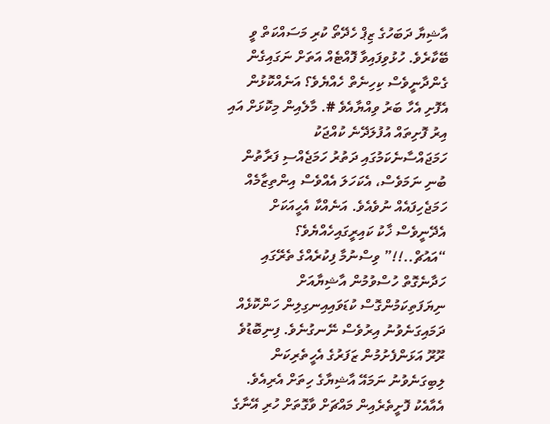އާޝިޔާ ދަބަހުގެ ޒިޕް ހެދޭތޯ ކުރި މަސައްކަތް ވީ ބޭކާރެވެ. ހުޅުވިފައިވާ ފޮއްޓެއް އަތަށް ނަގައިގެން ގެންދާނީވެސް ކިހިނެތް ހެއްޔެވެ؟ އަނެއްކޮޅުން އެފޮށި އެހާ ބަރު ވިއްޔާއެވެ #. މާލެއިން މިކޮޅަށް އައި އިރު ފޮށިތައް އުފުލަދޭނެ ކުއްޖަކު ހަމަޖައްސާނެކަމުގައި ދަތުރު ހަމަޖެއްސި ފަރާތުން ބުނި ނަމަވެސް، އެކަހަލަ އެއްވެސް އިންތިޒާމެއް ހަމަޖެހިފައެއް ނުވެއެވެ. އަނެއްކާ އެހީއަކަށް އެދޭނީވެސް ޚާކު ކައިރީގައިހެއްޔެވެ؟
“އައުޗް..!!” ވިސްނުމާ ފިކުރެއްގެ ތެރޭގައި ހަދާނެގޮތް ހުސްވުމުން އާޝިޔާއަށް ނިޔަފަތިކަމުންގޮސް ކުޑަވައިއިނގިލިން ހަންކޮޅެއް ދަމައިގަނެވުނު އިރުވެސް ނޭނގުނެވެ. ފިނިބޮޑުވެ ރޫރޫ އަޅަންފެށުމުން ޒަފަރުގެ އެހީތެރިކަން ލިބިގަނެވުނު ނަމައޭ އާޝިޔާގެ ހިތަށް އެރިއެވެ. އެއާއެކު ފޮށީތެރެއިން މައްޗަށް ވާގޮތަށް ހުރި އޭނާގެ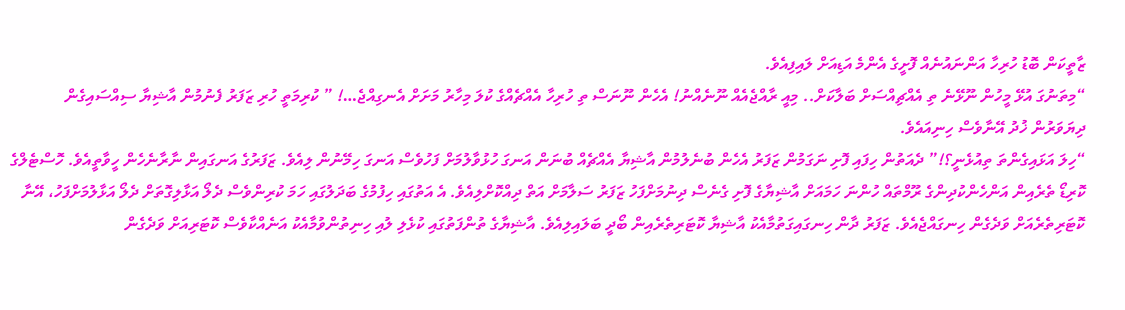ޒާތީކަން ބޮޑު ހުރިހާ އަންނައުނެއް ފޮށީގެ އެންމެ އަޑިއަށް ލައިފިއެވެ.
“މިތަނުގަ އުޅޭ މީހުން ނޫޅޭނެ ތި އެއްޗިއްސަށް ބަލާކަށް.. މިއީ ރާއްޖެއެއް ނޫނެއްނު! އެހެން ނޫނަސް ތި ހުރިހާ އެއްޗެއްގެ ކުލަ މިހާރު މަށަށް އެނގިއްޖެ…! ” ކުރިމަތީ ހުރި ޒަފަރު ފެނުމުން އާޝިޔާ ސިއްސައިގެން ދިޔަވަރުން ޚުދު އޭނާވެސް ހިނިއައެވެ.
“ހިލަ އަޅައިގެންތަ ތިއުޅެނީ؟!” ދެއަތުން ހިފައި ފޮށި ނަގަމުން ޒަފަރު އެހެން ބުނެލުމުން އާޝިޔާ އެއްޗެއް ބުނަން އަނގަ ހުޅުވާލުމަށް ފަހުވެސް އަނގަ ހިމޭނުން ލިއެވެ. ޒަފަރުގެ އަނގައިން ނާރާނެހެން ހީވާތީއެވެ. ހޮސްޓެލްގެ ކޮރިޑޯ ތެރެއިން އަންހެންކުދިންގެ ރޫމްތައް ހުންނަ ހަމައަށް އާޝިޔާގެ ފޮށި ގެނެސް ދިނުމަށްފަހު ޒަފަރު ސަލާމަށް އަތް ދިއްކޮށްލިއެވެ. އެ އަތުގައި ހިފުމުގެ ބަދަލުގައި ހަމަ ކުރިންވެސް ދެލޯ އަޅާލިގޮތަށް ދެލޯ އަޅާލުމަށްފަހު، އޭނާ ކޮޓަރިތެރެއަށް ވަދެގެން ހިނގައްޖެއެވެ. ޒަފަރު ދާން ހިނގައިގަތުމާއެކު އާޝިޔާ ކޮޓަރިތެރެއިން ބޯދީ ބަލައިލިއެވެ. އާޝިޔާގެ ތުންފަތުގައި ކުޅެލި ލުއި ހިނިތުންވުމާއެކު އަނެއްކާވެސް ކޮޓަރިއަށް ވަދެގެން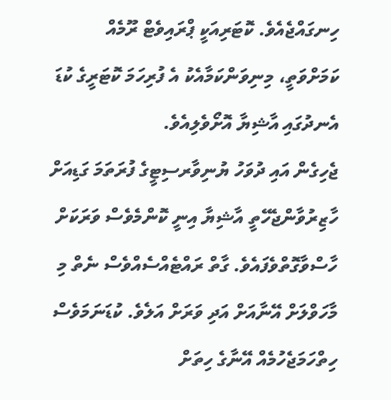ހިނގައްޖެއެވެ. ކޮޓަރިއަކީ ޕްރައިވެޓް ރޫމެއް ކަމަށްވަތީ، މިނިވަންކަމާއެކު އެ ފުރިހަމަ ކޮޓަރީގެ ކުޑަ އެނދުގައި އާޝިޔާ އޮށޯވެލިއެވެ.
ޖެހިގެން އައި ދުވަހު ޔުނިވާރސިޓީގެ ފުރަތަމަ ގަޑިއަށް ހާޒިރުވާންޖެހޭތީ އާޝިޔާ އިނީ ކޮންމެވެސް ވަރަކަށް ހާސްވާގޮތްވެފައެވެ. ގާތް ރައްޓެއްސެއްވެސް ނެތް މި މާހަވްލަށް އޭނާއަށް އަދި ވަރަށް އަލެވެ. ކުޑަނަމަވެސް ހިތްހަމަޖެހުމެއް އޭނާގެ ހިތަށް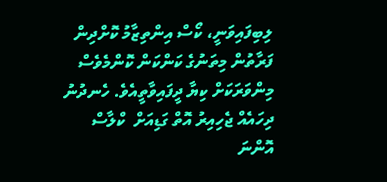ލިބިފައިވަނީ، ކޯސް އިންތިޒާމު ކޮށްދިން ފަރާތުން މިތަނުގެ ކަންކަން ކޮންމެވެސް މިންވަރަކަށް ކިޔާ ދީފައިވާތީއެވެ. ހެނދުނު ދިހައެއް ޖެހިއިރު އޮތް ގަޑިއަށް  ކްލާސް އޮންނަ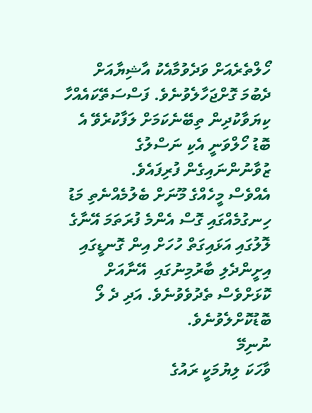ހޯލްތެރެއަށް ވަދެވުމާއެކު އާޝިޔާއަށް ދެބުމަ ގޮށްޖަހާލެވުނެވެ. ފަސްސަތޭކައެއްހާ ކިޔަވާކުދިން ތިބޭނެކަމަށް ލަފާކުރެވޭ އެ ބޮޑު ހޯލްވަނީ އެކި ނަސްލުގެ ޒުވާނުންނައިގެން ފުރިފައެވެ.
އެއްވެސް މީހެއްގެ މޫނަށް ބެލުމެއްނެތި މަޑު ހިނގުމެއްގައި ގޮސް އެންމެ ފުރަތަމަ އޭނާގެ ލޮލުގައި އަޅައިގަތް ހުހަށް އިން ގޮނޑީގައި އިށީންދެލި ބާރުމިނުގައި  އޭނާއަށް ކޮޅަށްވެސް ތެދުވެވުނެވެ. އަދި ދެ ލޯ ބޮޑުކޮށްލެވުނެވެ.
ނުނިމޭ
ވާހަކަ ލިޔުމަކީ ރައުގެ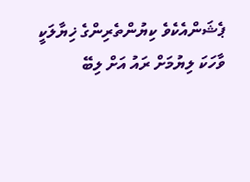ޕެޝަންއެކެވެ ކިޔުންތެރިންގެ ޚިޔާލަކީ ވާހަކަ ލިޔުމަށް ރައު އަށް ލިބޭ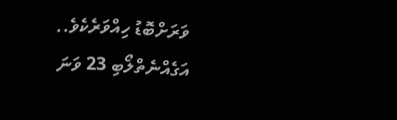ވަރަށްބޮޑު ހިއްވަރެކެވެ..
އަގެއްނެތްލޯބި 23 ވަނަ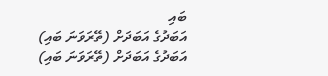ބައި
އަބަދުގެ އަބަދަށް (ތޭރަވަނަ ބައި)
އަބަދުގެ އަބަދަށް (ތޭރަވަނަ ބައި)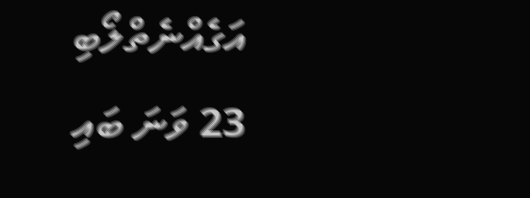އަގެއްނެތްލޯބި 23 ވަނަ ބައި